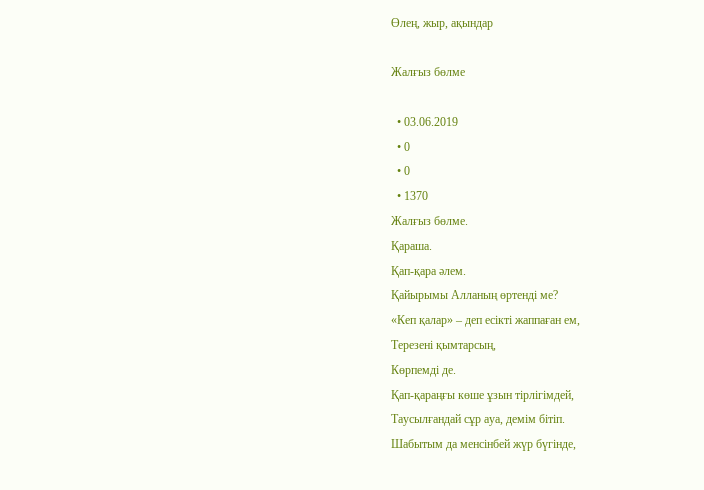Өлең, жыр, ақындар

Жалғыз бөлме

  • 03.06.2019
  • 0
  • 0
  • 1370
Жалғыз бөлме.
Қараша.
Қап-қара әлем.
Қайырымы Алланың өртенді ме?
«Кеп қалар» – деп есікті жаппаған ем,
Терезені қымтарсың,
Көрпемді де.
Қап-қараңғы көше ұзын тірлігімдей,
Таусылғандай сұр ауа, демім бітіп.
Шабытым да менсінбей жүр бүгінде,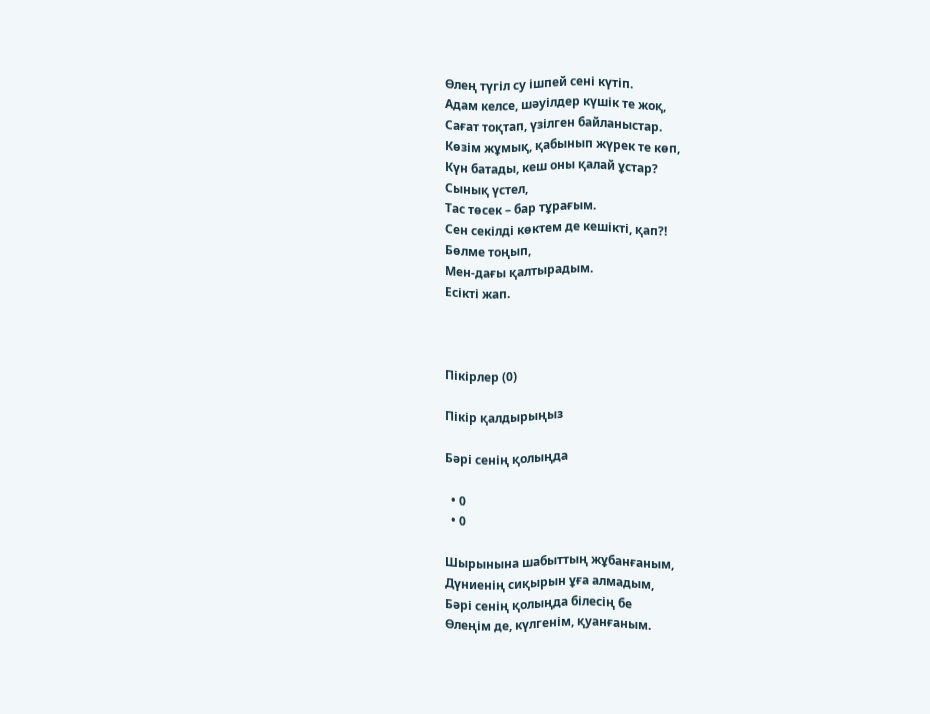Өлең түгіл су ішпей сені күтіп.
Адам келсе, шәуілдер күшік те жоқ,
Сағат тоқтап, үзілген байланыстар.
Көзім жұмық, қабынып жүрек те көп,
Күн батады, кеш оны қалай ұстар?
Сынық үстел,
Тас төсек – бар тұрағым.
Сен секілді көктем де кешікті, қап?!
Бөлме тоңып,
Мен-дағы қалтырадым.
Есікті жап.



Пікірлер (0)

Пікір қалдырыңыз

Бәрі сенің қолыңда

  • 0
  • 0

Шырынына шабыттың жұбанғаным,
Дүниенің сиқырын ұға алмадым,
Бәрі сенің қолыңда білесің бе
Өлеңім де, күлгенім, қуанғаным.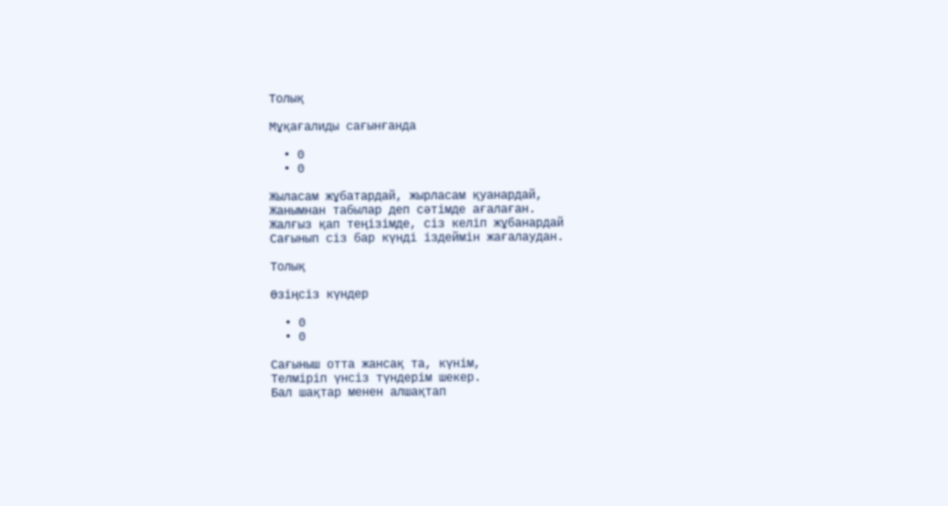Толық

Мұқағалиды сағынғанда

  • 0
  • 0

Жыласам жұбатардай, жырласам қуанардай,
Жанымнан табылар деп сәтімде ағалаған.
Жалғыз қап теңізімде, сіз келіп жұбанардай
Сағынып сіз бар күнді іздеймін жағалаудан.

Толық

Өзіңсіз күндер

  • 0
  • 0

Сағыныш отта жансақ та, күнім,
Телміріп үнсіз түндерім шекер.
Бал шақтар менен алшақтап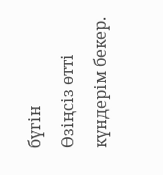бүгін
Өзіңсіз өтті күндерім бекер.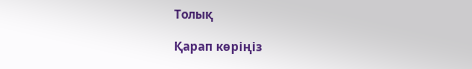Толық

Қарап көріңіз